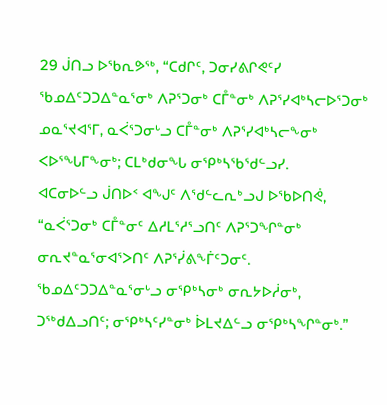29 ᒎᑎᓗ ᐅᖃᕆᕗᖅ, “ᑕᑯᒋᑦ, ᑐᓂᓯᕕᒋᕙᑦᓯ ᖃᓄᐃᑦᑐᑐᐃᓐᓇᕐᓂᒃ ᐱᕈᕐᑐᓂᒃ ᑕᒤᓐᓂᒃ ᐱᕈᕐᓯᐊᒃᓴᓕᐅᕐᑐᓂᒃ ᓄᓇᕐᔪᐊᕐᒥ, ᓇᐹᕐᑐᓂᒡᓗ ᑕᒤᓐᓂᒃ ᐱᕈᕐᓯᐊᒃᓴᓕᖕᓂᒃ ᐸᐅᕐᖓᒥᖕᓂᒃ; ᑕᒪᒃᑯᓂᖓ ᓂᕿᒃᓴᖃᖁᓪᓗᓯ.
ᐊᑕᓂᐅᓪᓗ ᒎᑎᐅᑉ ᐊᖑᑦ ᐱᖁᓪᓚᕆᒃᓗᒍ ᐅᖃᐅᑎᕚ, “ᓇᐹᕐᑐᓂᒃ ᑕᒤᓐᓂᑦ ᐃᓱᒪᕐᓱᕐᓗᑎᑦ ᐱᕈᕐᑐᖏᓐᓂᒃ ᓂᕆᔪᓐᓇᕐᓂᐊᕐᐳᑎᑦ ᐱᕈᕐᓰᕕᖕᒦᑦᑐᓂᑦ.
ᖃᓄᐃᑦᑐᑐᐃᓐᓇᕐᓂᒡᓗ ᓂᕿᒃᓴᓂᒃ ᓂᕆᔭᐅᓲᓂᒃ, ᑐᖅᑯᐃᓗᑎᑦ; ᓂᕿᒃᓴᑦᓯᓐᓂᒃ ᐆᒪᔪᐃᓪᓗ ᓂᕿᒃᓴᖏᓐᓂᒃ.”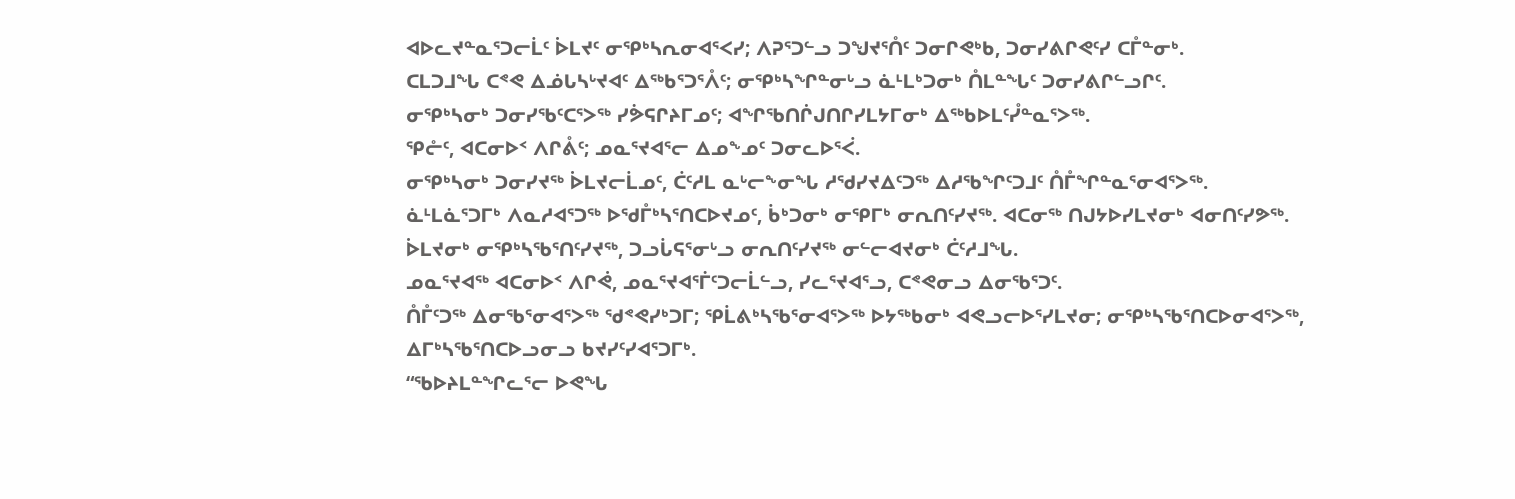ᐊᐅᓚᔪᓐᓇᕐᑐᓕᒫᑦ ᐆᒪᔪᑦ ᓂᕿᒃᓴᕆᓂᐊᕐᐸᓯ; ᐱᕈᕐᑐᓪᓗ ᑐᖑᔪᕐᑍᑦ ᑐᓂᒋᕙᒃᑲ, ᑐᓂᓯᕕᒋᕙᑦᓯ ᑕᒤᓐᓂᒃ.
ᑕᒪᑐᒧᖓ ᑕᕝᕙ ᐃᓅᒐᓴᒡᔪᐊᑦ ᐃᖅᑲᕐᑐᕐᐰᑦ; ᓂᕿᒃᓴᖏᓐᓂᒡᓗ ᓈᒻᒪᒃᑐᓂᒃ ᑍᒪᓐᖓᑦ ᑐᓂᓯᕕᒋᓪᓗᒋᑦ.
ᓂᕿᒃᓴᓂᒃ ᑐᓂᓯᖃᑦᑕᕐᐳᖅ ᓯᕘᕋᒋᔨᒥᓄᑦ; ᐊᖏᖃᑎᒌᒍᑎᒋᓯᒪᔭᒥᓂᒃ ᐃᖅᑲᐅᒪᑦᓮᓐᓇᕐᐳᖅ.
ᕿᓔᑦ, ᐊᑕᓂᐅᑉ ᐱᒋᕔᑦ; ᓄᓇᕐᔪᐊᕐᓕ ᐃᓄᖕᓄᑦ ᑐᓂᓚᐅᕐᐹ.
ᓂᕿᒃᓴᓂᒃ ᑐᓂᓯᔪᖅ ᐆᒪᔪᓕᒫᓄᑦ, ᑖᑦᓱᒪ ᓇᒡᓕᖕᓂᖓ ᓱᖁᓯᔪᐃᑦᑐᖅ ᐃᓱᖃᖏᑦᑐᒧᑦ ᑍᒤᖏᓐᓇᕐᓂᐊᕐᐳᖅ.
ᓈᒻᒪᓈᕐᑐᒥᒃ ᐱᓇᓱᐊᕐᑐᖅ ᐅᖁᒤᒃᓴᕐᑎᑕᐅᔪᓄᑦ, ᑳᒃᑐᓂᒃ ᓂᕿᒥᒃ ᓂᕆᑎᑦᓯᔪᖅ. ᐊᑕᓂᖅ ᑎᒍᔭᐅᓯᒪᔪᓂᒃ ᐊᓂᑎᑦᓯᕗᖅ.
ᐆᒪᔪᓂᒃ ᓂᕿᒃᓴᖃᕐᑎᑦᓯᔪᖅ, ᑐᓗᒑᕋᕐᓂᒡᓗ ᓂᕆᑎᑦᓯᔪᖅ ᓂᓪᓕᐊᔪᓂᒃ ᑖᑦᓱᒧᖓ.
ᓄᓇᕐᔪᐊᖅ ᐊᑕᓂᐅᑉ ᐱᒋᕚ, ᓄᓇᕐᔪᐊᕐᒦᑦᑐᓕᒫᓪᓗ, ᓯᓚᕐᔪᐊᕐᓗ, ᑕᕝᕙᓂᓗ ᐃᓂᖃᕐᑐᑦ.
ᑍᒤᑦᑐᖅ ᐃᓂᖃᕐᓂᐊᕐᐳᖅ ᖁᕝᕙᓯᒃᑐᒥ; ᕿᒫᕕᒃᓴᖃᕐᓂᐊᕐᐳᖅ ᐅᔭᖅᑲᓂᒃ ᐊᕙᓗᓕᐅᕐᓯᒪᔪᓂ; ᓂᕿᒃᓴᖃᕐᑎᑕᐅᓂᐊᕐᐳᖅ, ᐃᒥᒃᓴᖃᕐᑎᑕᐅᓗᓂᓗ ᑲᔪᓯᑦᓯᐊᕐᑐᒥᒃ.
“ᖃᐅᔨᒪᓐᖏᓚᕐᓕ ᐅᕙᖓ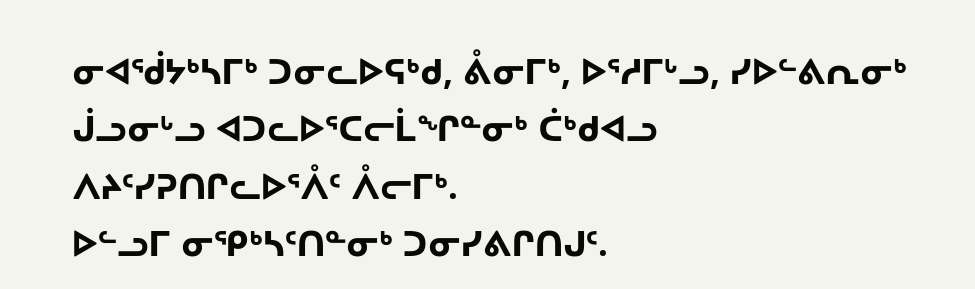ᓂᐊᖂᔭᒃᓴᒥᒃ ᑐᓂᓚᐅᕋᒃᑯ, ᕔᓂᒥᒃ, ᐅᕐᓱᒥᒡᓗ, ᓯᐅᓪᕕᕆᓂᒃ ᒎᓗᓂᒡᓗ ᐊᑐᓚᐅᕐᑕᓕᒫᖏᓐᓂᒃ ᑖᒃᑯᐊᓗ ᐱᔨᑦᓯᕈᑎᒋᓚᐅᕐᐰᑦ ᐰᓕᒥᒃ.
ᐅᓪᓗᒥ ᓂᕿᒃᓴᑦᑎᓐᓂᒃ ᑐᓂᓯᕕᒋᑎᒍᑦ.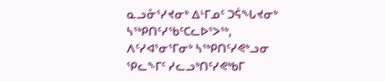ᓇᓗᓁᕐᓯᔪᓂᒃ ᐃᒻᒥᓄᑦ ᑐᕌᖓᔪᓂᒃ ᓴᖅᑭᑎᑦᓯᖃᑦᑕᓚᐅᕐᐳᖅ, ᐱᑦᓯᐊᕐᓂᕐᒥᓂᒃ ᓴᖅᑭᑎᑦᓯᕙᒃᓗᓂ ᕿᓚᖕᒥᑦ ᓯᓚᓗᒃᑎᑦᓯᕙᒃᑲᒥ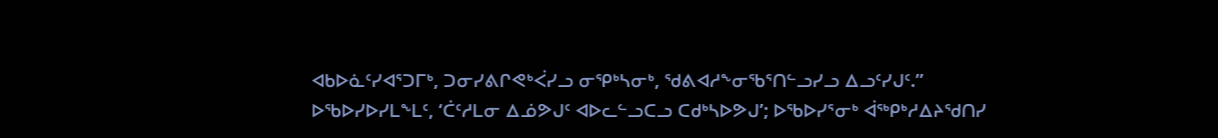ᐊᑲᐅᓈᑦᓯᐊᕐᑐᒥᒃ, ᑐᓂᓯᕕᒋᕙᒃᐹᓯᓗ ᓂᕿᒃᓴᓂᒃ, ᖁᕕᐊᓱᖕᓂᖃᕐᑎᓪᓗᓯᓗ ᐃᓗᑦᓯᒍᑦ.”
ᐅᖃᐅᓯᐅᓯᒪᖕᒪᑦ, ‘ᑖᑦᓱᒪᓂ ᐃᓅᕗᒍᑦ ᐊᐅᓚᓪᓗᑕᓗ ᑕᑯᒃᓴᐅᕗᒍ’; ᐅᖃᐅᓯᕐᓂᒃ ᐋᖅᑭᒃᓱᐃᔨᖁᑎᓯ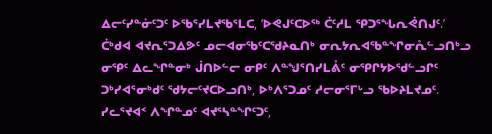ᐃᓕᑦᓯᓐᓃᑦᑐᑦ ᐅᖃᕐᓯᒪᔪᖃᕐᒪᑕ, ‘ᐅᕙᒍᑦᑕᐅᖅ ᑖᑦᓱᒪ ᕿᑐᕐᖓᕆᕚᑎᒍᑦ.’
ᑖᒃᑯᐊ ᐊᔪᕆᕐᑐᐃᕗᑦ ᓄᓕᐊᓂᖃᑦᑕᖁᔨᓇᑎᒃ ᓂᕆᔭᕆᐊᖃᓐᖏᓂᕅᓪᓗᑎᒃᓗ ᓂᕿᑦ ᐃᓚᖏᓐᓂᒃ ᒎᑎᐅᓪᓕ ᓂᑭᑦ ᐱᓐᖑᕐᑎᓯᒪᕔᑦ ᓂᕿᒋᔭᐅᖁᓪᓗᒋᑦ ᑐᒃᓯᐊᕐᓂᒃᑯᑦ ᖁᔭᓕᑦᔪᑕᐅᓗᑎᒃ, ᐅᒃᐱᕐᑐᓄᑦ ᓱᓕᓂᕐᒥᒡᓗ ᖃᐅᔨᒪᔪᓄᑦ.
ᓯᓚᕐᔪᐊᑉ ᐱᖏᓐᓄᑦ ᐊᔪᕐᓴᓐᖏᑦᑐᑦ,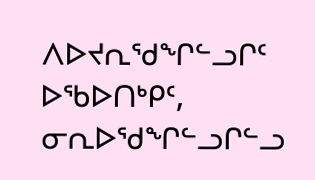ᐱᐅᔪᕆᖁᖏᓪᓗᒋᑦ ᐅᖃᐅᑎᒃᑭᑦ, ᓂᕆᐅᖁᖏᓪᓗᒋᓪᓗ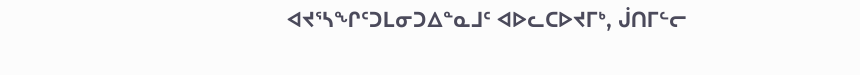ᐊᔪᕐᓴᖏᑦᑐᒪᓂᑐᐃᓐᓇᒧᑦ ᐊᐅᓚᑕᐅᔪᒥᒃ, ᒎᑎᒥᓪᓕ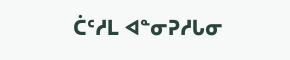ᑖᑦᓱᒪ ᐊᓐᓂᕈᓱᒐᓂ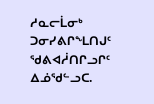ᓱᓇᓕᒫᓂᒃ ᑐᓂᓯᕕᒋᖕᒪᑎᒍᑦ ᖁᕕᐊᓲᑎᒋᓗᒋᑦ ᐃᓅᖁᓪᓗᑕ.